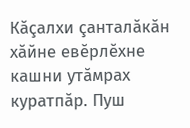Кăçалхи çанталăкăн хăйне евĕрлĕхне кашни утăмрах куратпăр. Пуш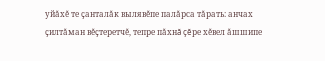уйăхĕ те çанталăк вылявĕпе палăрса тăрать: анчах çилтăман вĕçтеретчĕ, тепре пăхнă çĕре хĕвел ăшшипе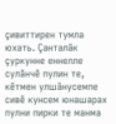çивиттирен тумла юхать. Çанталăк çуркунне еннелле сулăнчĕ пулин те, кĕтмен улшăнусемпе сивĕ кунсем юнашарах пулни пирки те манма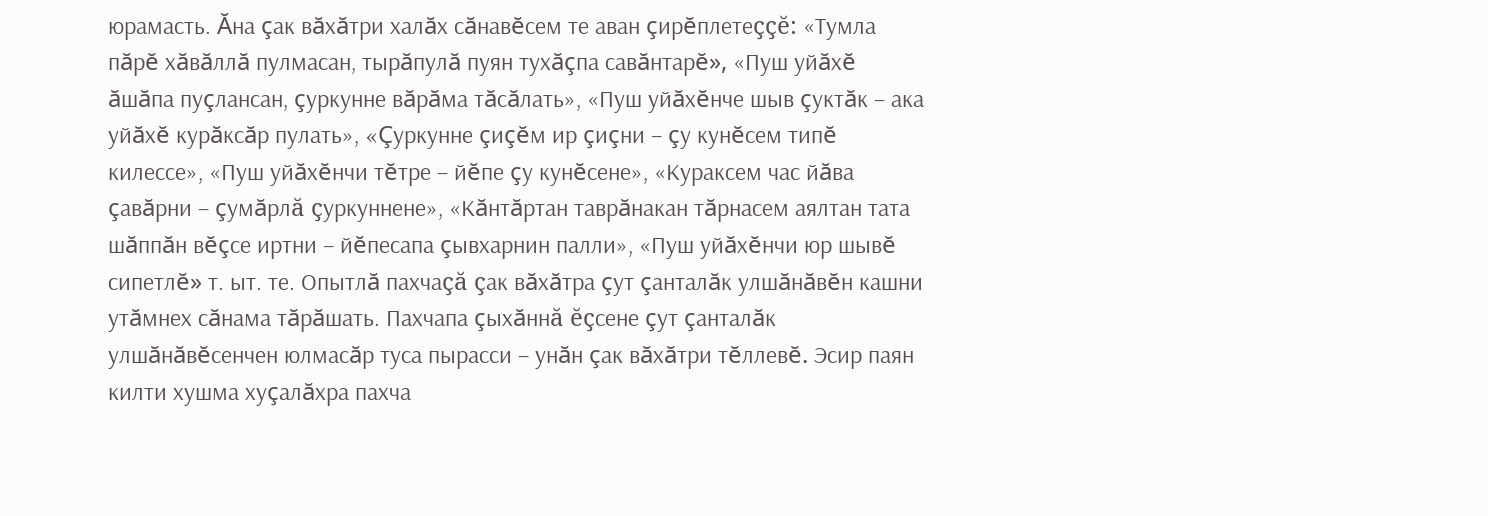юрамасть. Ăна çак вăхăтри халăх сăнавĕсем те аван çирĕплетеççĕ: «Тумла пăрĕ хăвăллă пулмасан, тырăпулă пуян тухăçпа савăнтарĕ», «Пуш уйăхĕ ăшăпа пуçлансан, çуркунне вăрăма тăсăлать», «Пуш уйăхĕнче шыв çуктăк – ака уйăхĕ курăксăр пулать», «Çуркунне çиçĕм ир çиçни – çу кунĕсем типĕ килессе», «Пуш уйăхĕнчи тĕтре – йĕпе çу кунĕсене», «Кураксем час йăва çавăрни – çумăрлă çуркуннене», «Кăнтăртан таврăнакан тăрнасем аялтан тата шăппăн вĕçсе иртни – йĕпесапа çывхарнин палли», «Пуш уйăхĕнчи юр шывĕ сипетлĕ» т. ыт. те. Опытлă пахчаçă çак вăхăтра çут çанталăк улшăнăвĕн кашни утăмнех сăнама тăрăшать. Пахчапа çыхăннă ĕçсене çут çанталăк улшăнăвĕсенчен юлмасăр туса пырасси – унăн çак вăхăтри тĕллевĕ. Эсир паян килти хушма хуçалăхра пахча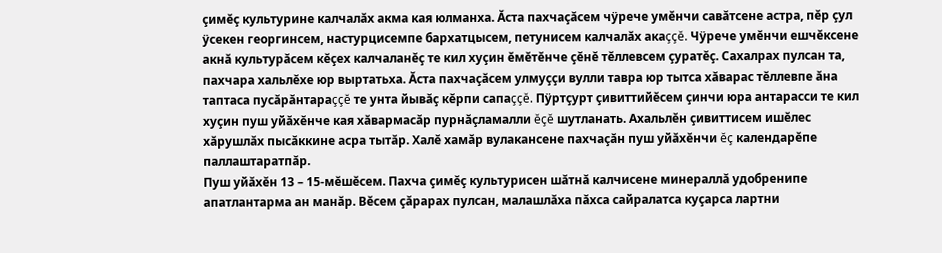çимĕç культурине калчалăх акма кая юлманха. Ăста пахчаçăсем чÿрече умĕнчи савăтсене астра, пĕр çул ÿсекен георгинсем, настурцисемпе бархатцысем, петунисем калчалăх акаççĕ. Чÿрече умĕнчи ешчĕксене акнă культурăсем кĕçех калчаланĕç те кил хуçин ĕмĕтĕнче çĕнĕ тĕллевсем çуратĕç. Сахалрах пулсан та, пахчара хальлĕхе юр выртатьха. Ăста пахчаçăсем улмуççи вулли тавра юр тытса хăварас тĕллевпе ăна таптаса пусăрăнтараççĕ те унта йывăç кĕрпи сапаççĕ. Пÿртçурт çивиттийĕсем çинчи юра антарасси те кил хуçин пуш уйăхĕнче кая хăвармасăр пурнăçламалли ĕçĕ шутланать. Ахальлĕн çивиттисем ишĕлес хăрушлăх пысăккине асра тытăр. Халĕ хамăр вулакансене пахчаçăн пуш уйăхĕнчи ĕç календарĕпе паллаштаратпăр.
Пуш уйăхĕн 13 – 15-мĕшĕсем. Пахча çимĕç культурисен шăтнă калчисене минераллă удобренипе апатлантарма ан манăр. Вĕсем çăрарах пулсан, малашлăха пăхса сайралатса куçарса лартни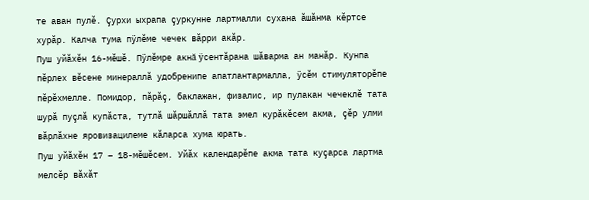те аван пулĕ. Çурхи ыхрапа çуркунне лартмалли сухана ăшăнма кĕртсе хурăр. Калча тума пÿлĕме чечек вăрри акăр.
Пуш уйăхĕн 16-мĕшĕ. Пÿлĕмре акнă ÿсентăрана шăварма ан манăр. Кунпа пĕрлех вĕсене минераллă удобренипе апатлантармалла, ÿсĕм стимуляторĕпе пĕрĕхмелле. Помидор, пăрăç, баклажан, физалис, ир пулакан чечеклĕ тата шурă пуçлă купăста, тутлă шăршăллă тата эмел курăкĕсем акма, çĕр улми вăрлăхне яровизацилеме кăларса хума юрать.
Пуш уйăхĕн 17 – 18-мĕшĕсем. Уйăх календарĕпе акма тата куçарса лартма мелсĕр вăхăт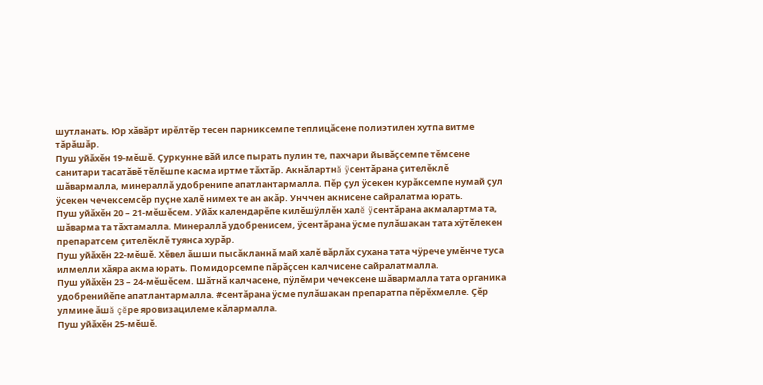шутланать. Юр хăвăрт ирĕлтĕр тесен парниксемпе теплицăсене полиэтилен хутпа витме тăрăшăр.
Пуш уйăхĕн 19-мĕшĕ. Çуркунне вăй илсе пырать пулин те, пахчари йывăçсемпе тĕмсене санитари тасатăвĕ тĕлĕшпе касма иртме тăхтăр. Акнăлартнă ÿсентăрана çителĕклĕ шăвармалла, минераллă удобренипе апатлантармалла. Пĕр çул ÿсекен курăксемпе нумай çул ÿсекен чечексемсĕр пуçне халĕ нимех те ан акăр. Унччен акнисене сайралатма юрать.
Пуш уйăхĕн 20 – 21-мĕшĕсем. Уйăх календарĕпе килĕшÿллĕн халĕ ÿсентăрана акмалартма та, шăварма та тăхтамалла. Минераллă удобренисем, ÿсентăрана ÿсме пулăшакан тата хÿтĕлекен препаратсем çителĕклĕ туянса хурăр.
Пуш уйăхĕн 22-мĕшĕ. Хĕвел ăшши пысăкланнă май халĕ вăрлăх сухана тата чÿрече умĕнче туса илмелли хăяра акма юрать. Помидорсемпе пăрăçсен калчисене сайралатмалла.
Пуш уйăхĕн 23 – 24-мĕшĕсем. Шăтнă калчасене, пÿлĕмри чечексене шăвармалла тата органика удобренийĕпе апатлантармалла. #сентăрана ÿсме пулăшакан препаратпа пĕрĕхмелле. Çĕр улмине ăшă çĕре яровизацилеме кăлармалла.
Пуш уйăхĕн 25-мĕшĕ.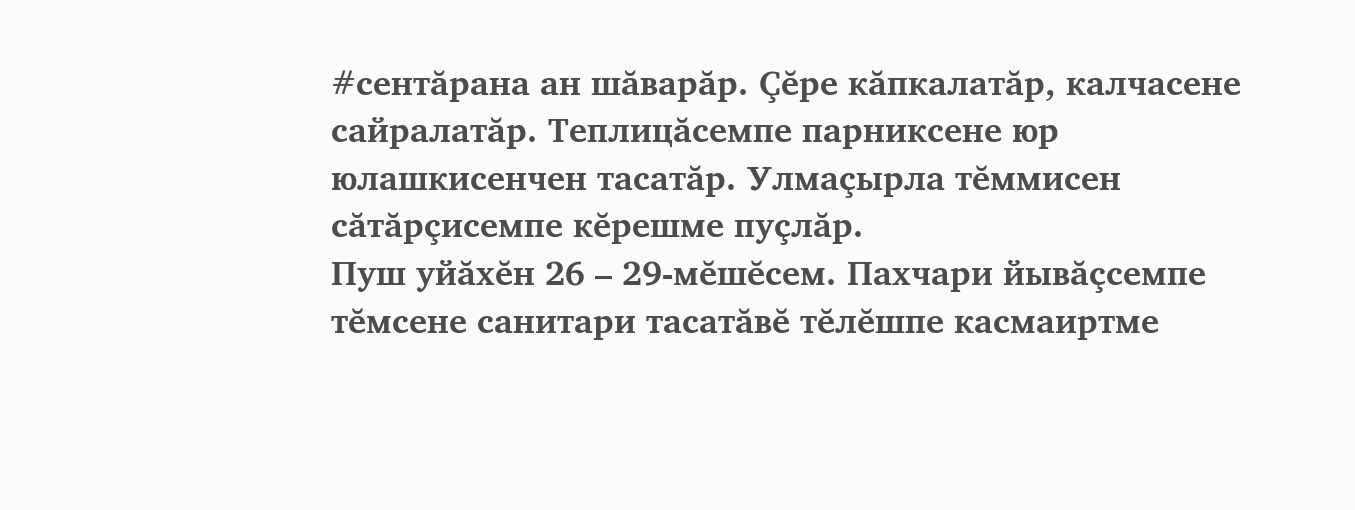#сентăрана ан шăварăр. Çĕре кăпкалатăр, калчасене сайралатăр. Теплицăсемпе парниксене юр юлашкисенчен тасатăр. Улмаçырла тĕммисен сăтăрçисемпе кĕрешме пуçлăр.
Пуш уйăхĕн 26 – 29-мĕшĕсем. Пахчари йывăçсемпе тĕмсене санитари тасатăвĕ тĕлĕшпе касмаиртме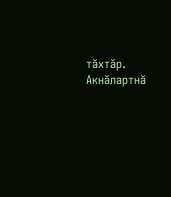тăхтăр. Акнăлартнă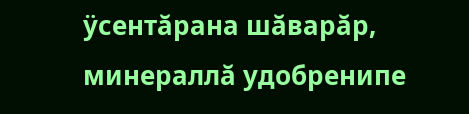ÿсентăрана шăварăр, минераллă удобренипе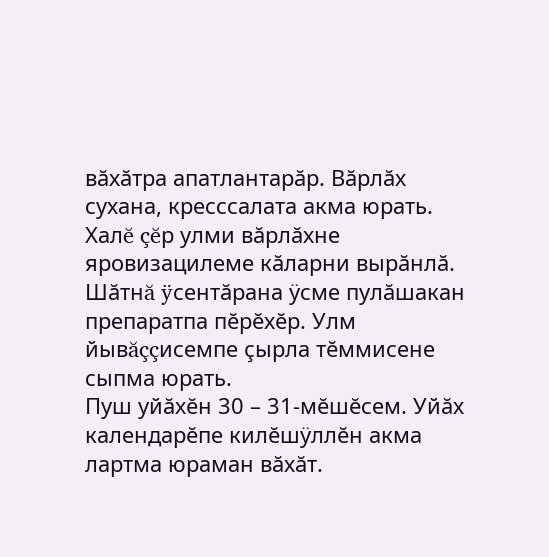вăхăтра апатлантарăр. Вăрлăх сухана, кресссалата акма юрать. Халĕ çĕр улми вăрлăхне яровизацилеме кăларни вырăнлă. Шăтнă ÿсентăрана ÿсме пулăшакан препаратпа пĕрĕхĕр. Улм йывăççисемпе çырла тĕммисене сыпма юрать.
Пуш уйăхĕн 30 – 31-мĕшĕсем. Уйăх календарĕпе килĕшÿллĕн акма лартма юраман вăхăт.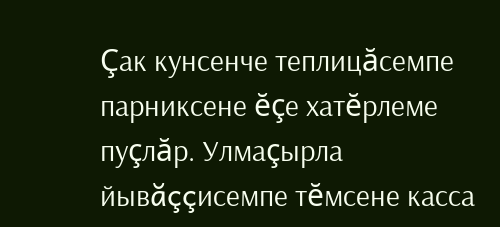Çак кунсенче теплицăсемпе парниксене ĕçе хатĕрлеме пуçлăр. Улмаçырла йывăççисемпе тĕмсене касса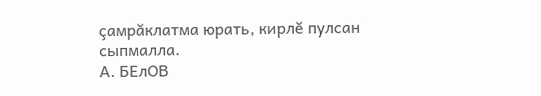çамрăклатма юрать, кирлĕ пулсан сыпмалла.
А. БЕлОВ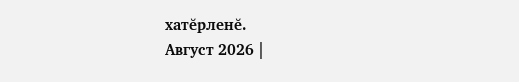хатĕрленĕ.
Август 2026 |